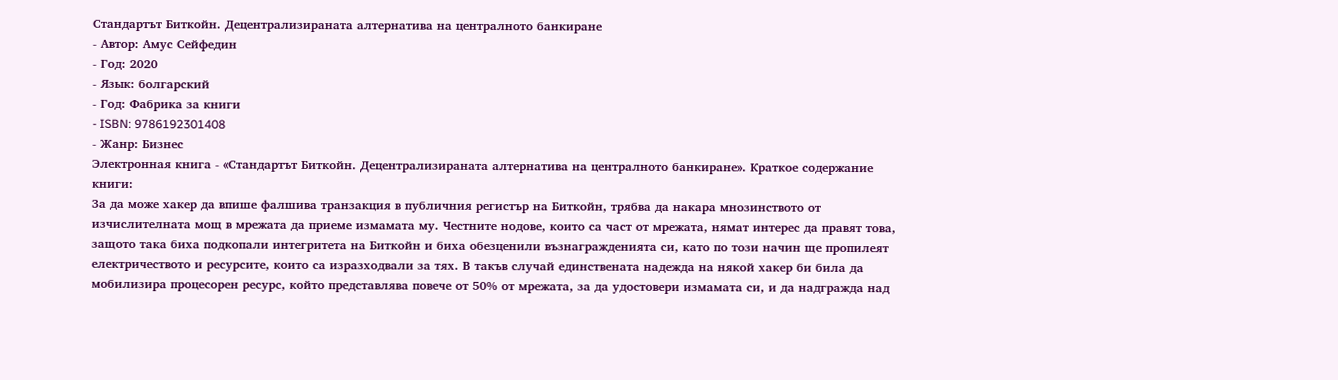Стандартът Биткойн. Децентрализираната алтернатива на централното банкиране
- Автор: Амус Сейфедин
- Год: 2020
- Язык: болгарский
- Год: Фабрика за книги
- ISBN: 9786192301408
- Жанр: Бизнес
Электронная книга - «Стандартът Биткойн. Децентрализираната алтернатива на централното банкиране». Краткое содержание книги:
За да може хакер да впише фалшива транзакция в публичния регистър на Биткойн, трябва да накара мнозинството от изчислителната мощ в мрежата да приеме измамата му. Честните нодове, които са част от мрежата, нямат интерес да правят това, защото така биха подкопали интегритета на Биткойн и биха обезценили възнагражденията си, като по този начин ще пропилеят електричеството и ресурсите, които са изразходвали за тях. В такъв случай единствената надежда на някой хакер би била да мобилизира процесорен ресурс, който представлява повече от 50% от мрежата, за да удостовери измамата си, и да надгражда над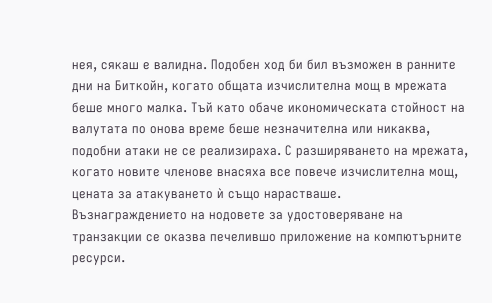нея, сякаш е валидна. Подобен ход би бил възможен в ранните дни на Биткойн, когато общата изчислителна мощ в мрежата беше много малка. Тъй като обаче икономическата стойност на валутата по онова време беше незначителна или никаква, подобни атаки не се реализираха. С разширяването на мрежата, когато новите членове внасяха все повече изчислителна мощ, цената за атакуването ѝ също нарастваше.
Възнаграждението на нодовете за удостоверяване на транзакции се оказва печелившо приложение на компютърните ресурси.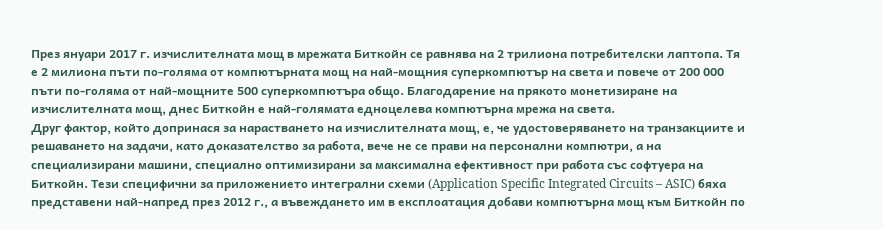През януари 2017 г. изчислителната мощ в мрежата Биткойн се равнява на 2 трилиона потребителски лаптопа. Тя е 2 милиона пъти по-голяма от компютърната мощ на най-мощния суперкомпютър на света и повече от 200 000 пъти по-голяма от най-мощните 500 суперкомпютъра общо. Благодарение на прякото монетизиране на изчислителната мощ, днес Биткойн е най-голямата едноцелева компютърна мрежа на света.
Друг фактор, който допринася за нарастването на изчислителната мощ, е, че удостоверяването на транзакциите и решаването на задачи, като доказателство за работа, вече не се прави на персонални компютри, а на специализирани машини, специално оптимизирани за максимална ефективност при работа със софтуера на Биткойн. Тези специфични за приложението интегрални схеми (Application Specific Integrated Circuits – ASIC) бяха представени най-напред през 2012 г., а въвеждането им в експлоатация добави компютърна мощ към Биткойн по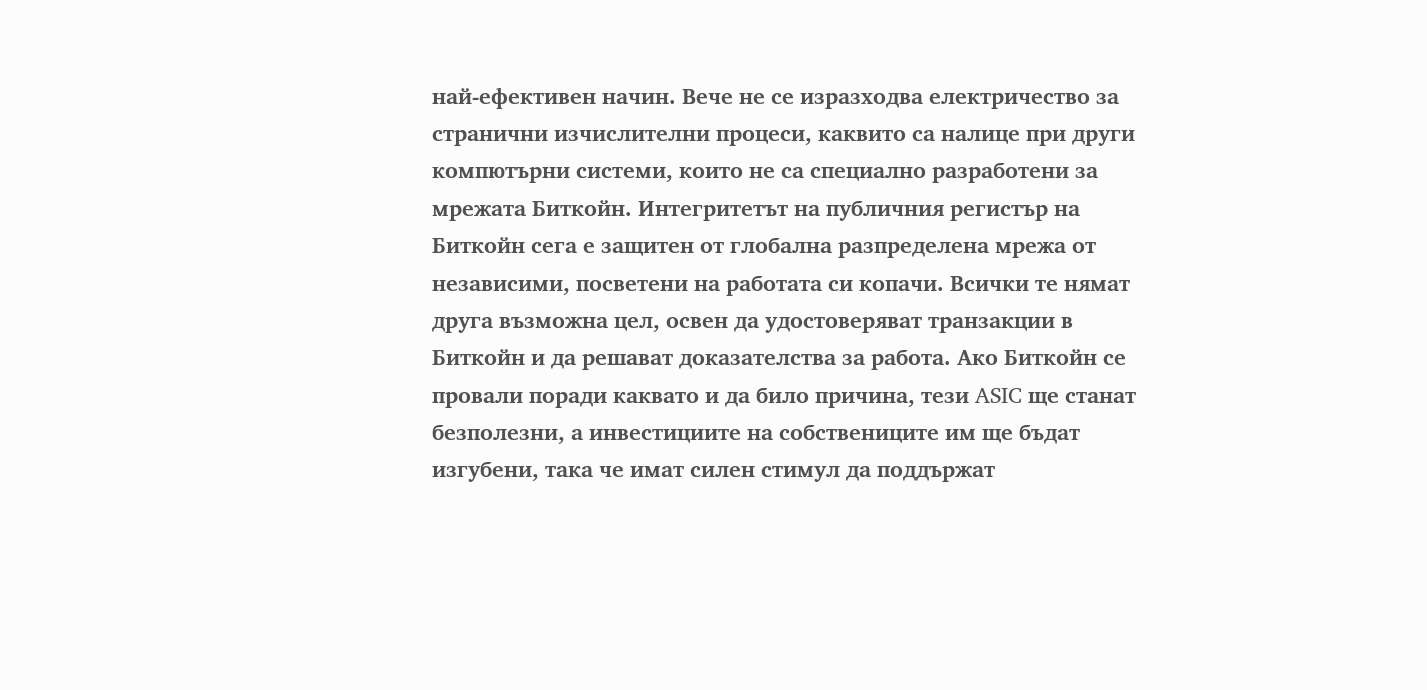най-ефективен начин. Вече не се изразходва електричество за странични изчислителни процеси, каквито са налице при други компютърни системи, които не са специално разработени за мрежата Биткойн. Интегритетът на публичния регистър на Биткойн сега е защитен от глобална разпределена мрежа от независими, посветени на работата си копачи. Всички те нямат друга възможна цел, освен да удостоверяват транзакции в Биткойн и да решават доказателства за работа. Ако Биткойн се провали поради каквато и да било причина, тези ASIC ще станат безполезни, а инвестициите на собствениците им ще бъдат изгубени, така че имат силен стимул да поддържат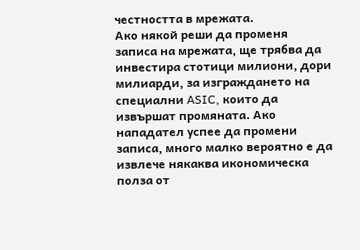честността в мрежата.
Ако някой реши да променя записа на мрежата, ще трябва да инвестира стотици милиони, дори милиарди, за изграждането на специални ASIC, които да извършат промяната. Ако нападател успее да промени записа, много малко вероятно е да извлече някаква икономическа полза от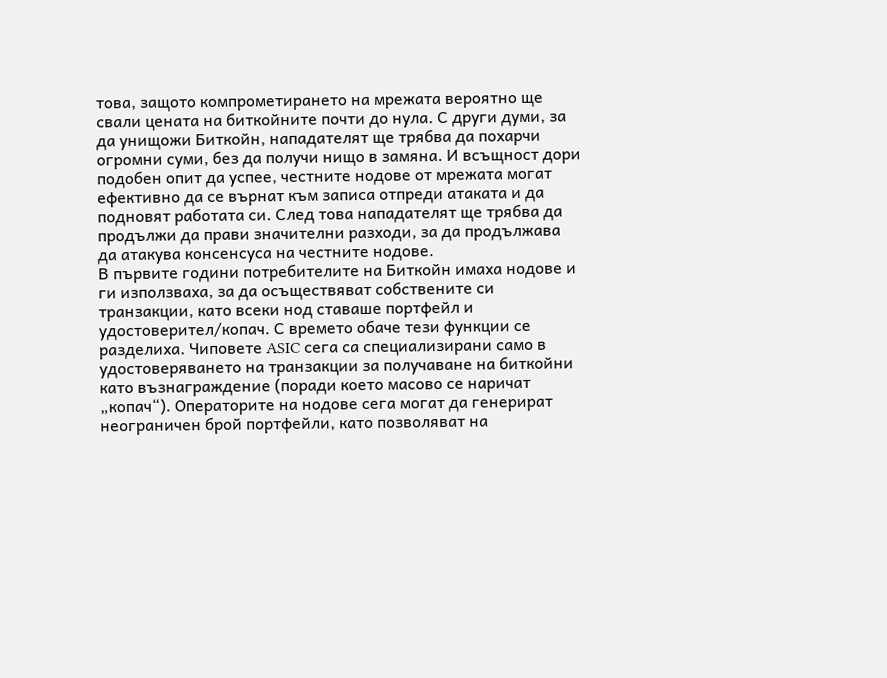това, защото компрометирането на мрежата вероятно ще свали цената на биткойните почти до нула. С други думи, за да унищожи Биткойн, нападателят ще трябва да похарчи огромни суми, без да получи нищо в замяна. И всъщност дори подобен опит да успее, честните нодове от мрежата могат ефективно да се върнат към записа отпреди атаката и да подновят работата си. След това нападателят ще трябва да продължи да прави значителни разходи, за да продължава да атакува консенсуса на честните нодове.
В първите години потребителите на Биткойн имаха нодове и ги използваха, за да осъществяват собствените си транзакции, като всеки нод ставаше портфейл и удостоверител/копач. С времето обаче тези функции се разделиха. Чиповете ASIC сега са специализирани само в удостоверяването на транзакции за получаване на биткойни като възнаграждение (поради което масово се наричат „копач“). Операторите на нодове сега могат да генерират неограничен брой портфейли, като позволяват на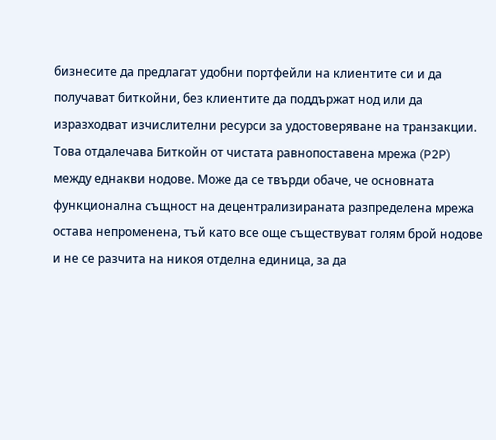бизнесите да предлагат удобни портфейли на клиентите си и да получават биткойни, без клиентите да поддържат нод или да изразходват изчислителни ресурси за удостоверяване на транзакции. Това отдалечава Биткойн от чистата равнопоставена мрежа (P2P) между еднакви нодове. Може да се твърди обаче, че основната функционална същност на децентрализираната разпределена мрежа остава непроменена, тъй като все още съществуват голям брой нодове и не се разчита на никоя отделна единица, за да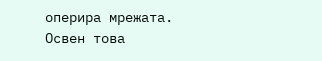оперира мрежата. Освен това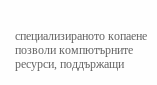специализираното копаене позволи компютърните ресурси, поддържащи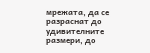мрежата, да се разраснат до удивителните размери, до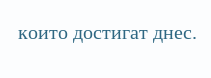които достигат днес.